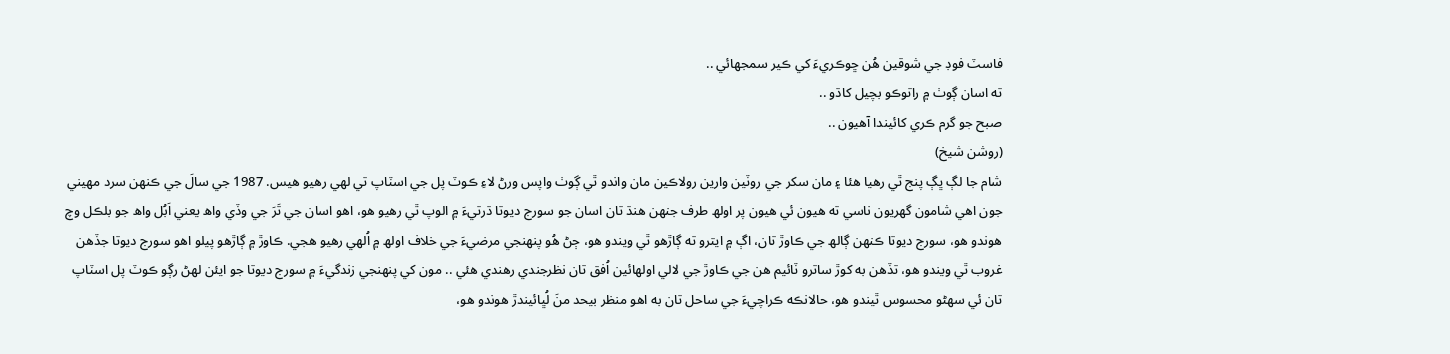فاسٽ فوڊ جي شوقين هُن ڇوڪريءَ کي ڪير سمجهائي ..
ته اسان ڳوٺ ۾ راتوڪو بچيل کاڌو ..
صبح جو گرم ڪري کائيندا آهيون ..
(روشن شيخ)
شام جا لڳ ڀڳ پنج ٿي رھيا ھئا ۽ مان سکر جي روٽين وارين رولاڪين مان واندو ٿي ڳوٺ واپس ورڻ لاءِ ڪوٽ پل جي اسٽاپ تي لھي رھيو ھيس. 1987 جي سالَ جي ڪنھن سرد مھيني جون اھي شامون گھريون ناسي ته ھيون ئي ھيون پر اولھ طرف جنھن ھنڌ تان اسان جو سورج ديوتا ڌرتيءَ ۾ الوپ ٿي رھيو ھو، اھو اسان جي تَرَ جي وڏي واھ يعني اَبُل واھ جو بلڪل وچ ھوندو ھو، سورج ديوتا ڪنھن ڳالھ جي ڪاوڙ تان، اڳ ۾ ايترو ته ڳاڙھو ٿي ويندو ھو، ڄڻ ھُو پنھنجي مرضيءَ جي خلاف اولھ ۾ اُلھي رھيو هجي. ڪاوڙ ۾ ڳاڙھو پيلو اھو سورج ديوتا جڏھن غروب ٿي ويندو ھو، تڏھن به کوڙ ساترو ٽائيم ھن جي ڪاوڙ جي لالي اولھائين اُفق تان نظرجندي رھندي ھئي .. مون کي پنھنجي زندگيءَ ۾ سورج ديوتا جو ايئن لھڻ رڳو ڪوٽ پل اسٽاپ تان ئي سهڻو محسوس ٿيندو ھو، حالانڪه ڪراچيءَ جي ساحل تان به اھو منظر بيحد منَ لُڀائيندڙ ھوندو ھو،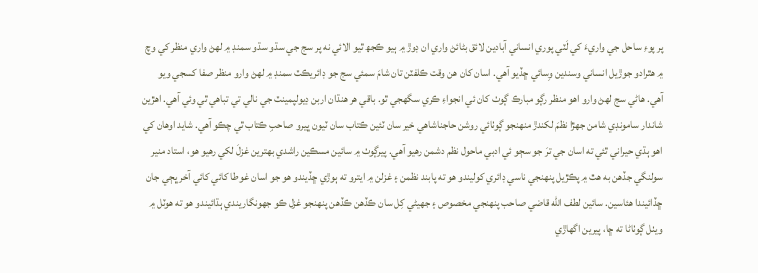پر پوءِ ساحل جي واريءَ کي لَٽي پوري انساني آبادين لائق بڻائڻ واري ان ڊوڙ ۾ ٻيو ڪجھ ٿيو الائي نه پر سج جي سڌو سڌو سمنڊ ۾ لھڻ واري منظر کي وچ ۾ ھٿرادو جوڙيل انساني وسندين وِسائي ڇڏيو آهي. اسان کان هن وقت ڪلفٽن تان شامَ سمئي سج جو ڊائريڪٽ سمنڊ ۾ لھڻ وارو منظر صفا کسجي ويو آهي. ھاڻي سج لھڻ وارو اھو منظر رڳو مبارڪ ڳوٺ کان ئي انجواءِ ڪري سگھجي ٿو. باقي ھر ھنڌان اربن ڊيولپمينٽ جي نالي تي تباھي ٿي وئي آھي. اھڙين شاندار سامونڊي شامن جھڙا نظمَ لکندڙ منھنجو ڳوٺائي روشن حاجناشاھي خير سان ٽئين ڪتاب سان ٽيون ڀيرو صاحبِ ڪتاب ٿي چڪو آھي. شايد اوھان کي اهو ٻڌي حيراني ٿئي ته اسان جي ترَ جو سڄو ئي ادبي ماحول نظم دشمن رھيو آھي. پيرڳوٺ ۾ سائين مسڪين راشدي بھترين غزلَ لکي رھيو ھو، استاد منير سولنگي جڏھن به ھٿ ۾ پڪڙيل پنھنجي ناسي ڊائري کوليندو ھو ته پابند نظمن ۽ غزلن ۾ ايترو ته ٻوڙي ڇڏيندو ھو جو اسان غوطا کائي کائي آخر ڀڄي جان ڇڏائيندا ھئاسين. سائين لطف الله قاضي صاحب پنھنجي مخصوص ۽ جھيڻي کِل سان ڪڏهن ڪڏهن پنھنجو غزل ڪو جھونگاريندي ٻڌائيندو ھو ته ھوٽل ۾ ويٺل ڳوٺاڻا ته ڇا، پيرين اگھاڙي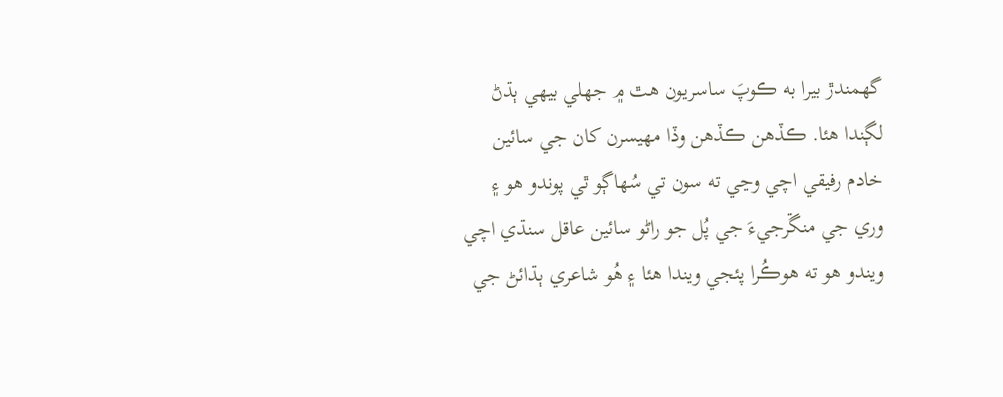گھمندڙ بيرا به ڪوپَ ساسريون ھٿ ۾ جھلي بيھي ٻڌڻ لڳندا ھئا. ڪڏھن ڪڏھن وڏا مھيسرن کان جي سائين خادم رفيقي اچي وڃي ته سون تي سُھاڳو ٿي پوندو ھو ۽ وري جي منڱرجيءَ جي پُل جو راڻو سائين عاقل سنڌي اچي ويندو ھو ته ھوڪُرا پئجي ويندا ھئا ۽ ھُو شاعري ٻڌائڻ جي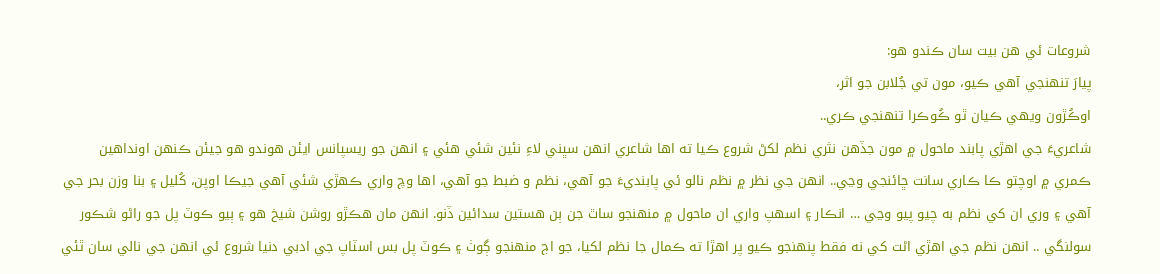شروعات ئي ھن بيت سان ڪندو ھو:
پيارَ تنھنجي آھي ڪيو، مون تي جُلابن جو اثر،
اوڪُڙون ويھي ڪيان ٿو ڪُوڪرا تنھنجي ڪري..
شاعريءَ جي اھڙي پابند ماحول ۾ مون جڏھن نثري نظم لکڻ شروع ڪيا ته اھا شاعري انھن سڀني لاءِ نئين شئي ھئي ۽ انھن جو ريسپانس ايئن ھوندو ھو جيئن ڪنھن اونداھين ڪمري ۾ اوچتو ڪا ڪاري سانت ڇائنجي وڃي.. انھن جي نظر ۾ نظم نالو ئي پابنديءَ جو آھي، نظم و ضبط جو آھي، اھا وچ واري ڪھڙي شئي آھي جيڪا اوپن، کُليل ۽ بنا وزن بحر جي آھي ۽ وري ان کي نظم به چيو پيو وڃي … انڪار ۽ اسھپ واري ان ماحول ۾ منھنجو ساٿ جن ٻن ھستين سدائين ڏنو. انھن مان ھڪڙو روشن شيخ ھو ۽ ٻيو ڪوٽ پل جو راڻو شڪور سولنگي .. انھن نظم جي اھڙي اڻت کي نه فقط پنھنجو ڪيو پر اھڙا ته ڪمال جا نظم لکيا، جو اڄ منھنجو ڳوٺ ۽ ڪوٽ پل بس اسٽاپ جي ادبي دنيا شروع ئي انھن جي نالي سان ٿئي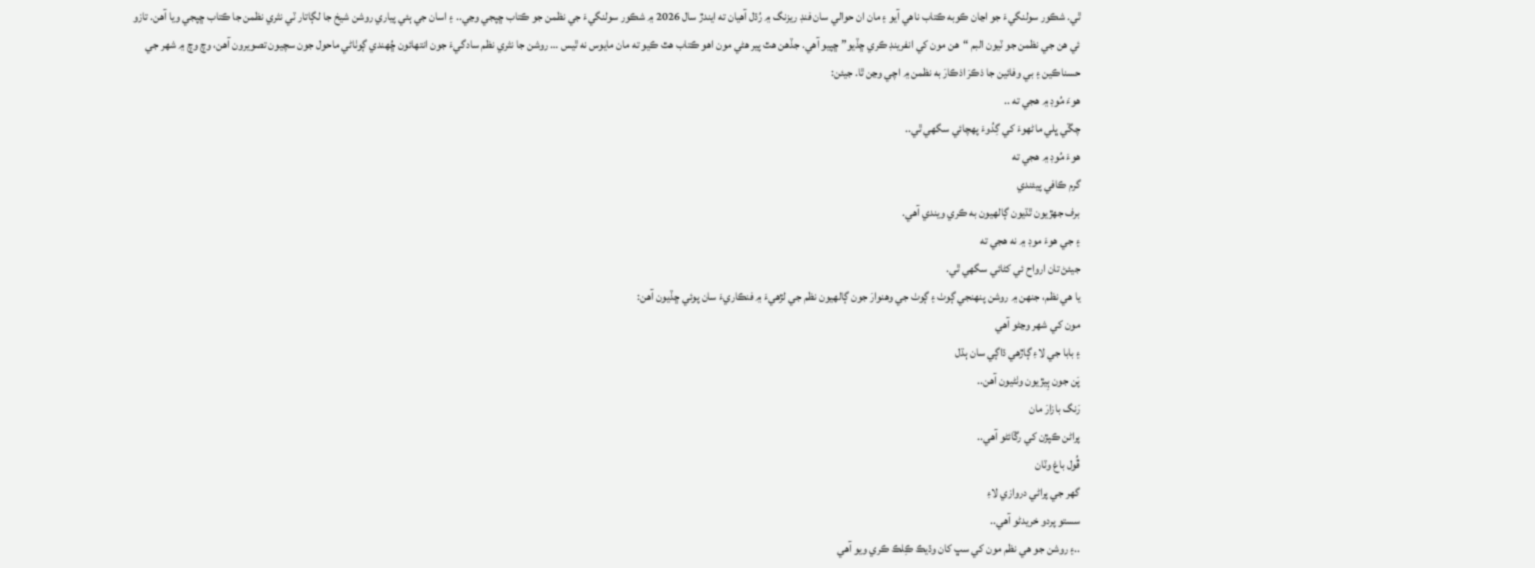ٿي. شڪور سولنگيءَ جو اڃان ڪوبه ڪتاب ناھي آيو ۽ مان ان حوالي سان فنڊ ريزنگ ۾ رُڌل آھيان ته ايندڙ سال 2026 ۾ شڪور سولنگيءَ جي نظمن جو ڪتاب ڇپجي وڃي.. ۽ اسان جي ٻئي پياري روشن شيخ جا لڳاتار ٽي نثري نظمن جا ڪتاب ڇپجي ويا آھن. تازو ئي ھن جي نظمن جو ٽيون البم “ھن مون کي انفرينڊ ڪري ڇڏيو” ڇپيو آھي. جڏھن ھٿ پير ھڻي مون اھو ڪتاب ھٿ ڪيو ته مان مايوس نه ٿيس … روشن جا نثري نظم سادگيءَ جون انتھائون ڇُھندي ڳوٺاڻي ماحول جون سچيون تصويرون آھن، وچ وچ ۾ شھر جي حسناڪين ۽ بي وفائين جا ذڪرَ اذڪارَ به نظمن ۾ اچي وڃن ٿا. جيئن:
ھوءَ مُوڊ ۾ ھجي ته ..
چڱي ڀلي ماڻھوءَ کي گِدُوءَ پھچائي سگھي ٿي..
ھوءَ مُوڊ ۾ ھجي ته
گرم ڪافي پيئندي
برف جھڙيون ٿڌيون ڳالھيون به ڪري ويندي آھي.
۽ جي ھوءَ موڊ ۾ نه ھجي ته
جيئڻ تان ارواح ئي کڻائي سگھي ٿي.
يا ھي نظم، جنھن ۾ روشن پنھنجي ڳوٺ ۽ ڳوٺ جي وھنوارَ جون ڳالھيون نظم جي لڙھيءَ ۾ فنڪاريءَ سان پوئي ڇڏيون آھن:
مون کي شھر وڃڻو آھي
۽ بابا جي لاءِ ڳاڙھي ڌاڳي سان ٻڌل
پَن جون ٻِيڙيون وٺڻيون آھن..
رَنگ بازارَ مان
پراڻن ڪپڙن کي رڱائڻو آھي..
ڦُول باغ وٽان
گھر جي پراڻي دروازي لاءِ
سستو پردو خريدڻو آھي..
..۽ روشن جو ھي نظم مون کي سڀ کان وڌيڪ ڪِلڪ ڪري ويو آھي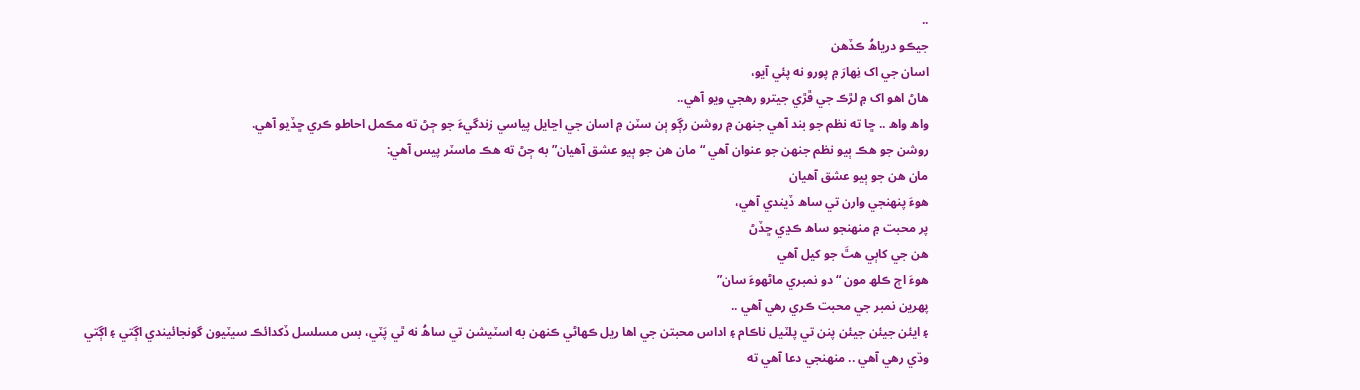..
جيڪو درياھُ ڪڏھن
اسان جي اک نِھارَ ۾ پورو نه پئي آيو،
ھاڻ اھو اک ۾ لڙڪ جي ڦڙي جيترو رھجي ويو آھي..
واھ واھ .. ڇا ته نظم جو بند آھي جنھن ۾ روشن رڳو ٻن سٽن ۾ اسان جي اڃايل پياسي زندگيءَ جو ڄڻ ته مڪمل احاطو ڪري ڇڏيو آھي.
روشن جو ھڪ ٻيو نظم جنھن جو عنوان آھي “مان ھن جو ٻيو عشق آھيان” به ڄڻ ته ھڪ ماسٽر پيس آھي:
مان ھن جو ٻيو عشق آھيان
ھوءَ پنھنجي وارن تي ساھ ڏيندي آھي،
پر محبت ۾ منھنجو ساھ ڪڍي ڇڏڻ
ھن جي کاٻي ھٿَ جو کيل آھي
ھوءَ اڄ ڪلھ مون “دو نمبري ماڻھوءَ سان”
پھرين نمبر جي محبت ڪري رھي آھي ..
۽ ايئن جيئن جيئن پنن تي پلٽيل ناڪام ۽ اداس محبتن جي اھا ريل ڪھاڻي ڪنھن به اسٽيشن تي ساھُ نه ٿي پَٽي، بس مسلسل ڏکدائڪ سيٽيون گونجائيندي اڳتي ۽ اڳتي وڌي رھي آھي .. منھنجي دعا آھي ته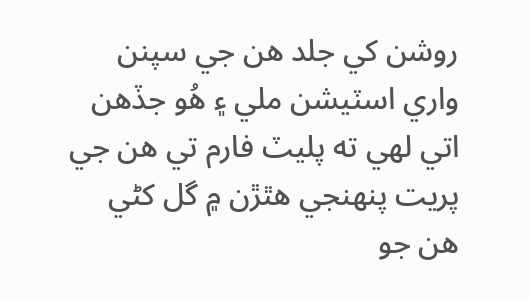روشن کي جلد ھن جي سپنن واري اسٽيشن ملي ۽ ھُو جڏھن اتي لھي ته پليٽ فارم تي ھن جي پريت پنھنجي ھٿڙن ۾ گل کڻي ھن جو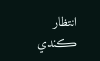انتظار ڪندي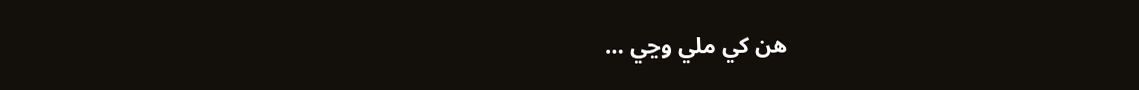هن کي ملي وڃي …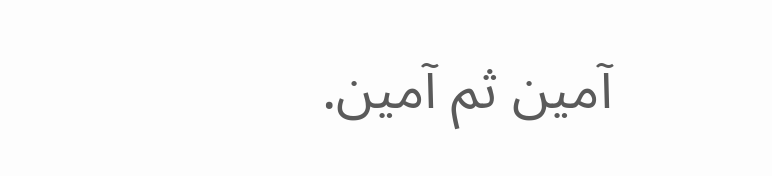آمين ثم آمين.